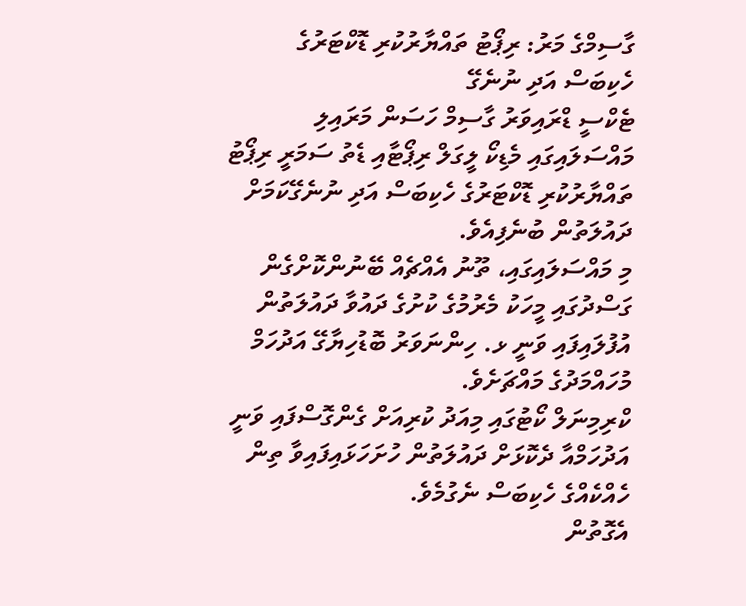ގާސިމްގެ މަރު: ރިޕޯޓު ތައްޔާރުކުރި ޑޮކްޓަރުގެ ހެކިބަސް އަދި ނުނެގޭ
ޓެކްސީ ޑްރައިވަރު ގާސިމް ހަސަން މަރައިލި މައްސަލައިގައި މެޑިކޯ ލީގަލް ރިޕޯޓާއި ޑެތު ސަމަރީ ރިޕޯޓު ތައްޔާރުކުރި ޑޮކްޓަރުގެ ހެކިބަސް އަދި ނުނެގޭކަމަށް ދައުލަތުން ބުނެފިއެވެ.
މި މައްސަލައިގައި، ތޫނު އެއްޗެއް ބޭނުންކޮށްގެން ގަސްދުގައި މީހަކު މެރުމުގެ ކުށުގެ ދައުވާ ދައުލަތުން އުފުލައިފައި ވަނީ ޅ. ހިންނަވަރު ބޮޑުހިޔާގޭ އަދުހަމް މުހައްމަދުގެ މައްޗަށެވެ.
ކްރިމިނަލް ކޯޓުގައި މިއަދު ކުރިއަށް ގެންގޮސްފައި ވަނީ އަދުހަމްއާ ދެކޮޅަށް ދައުލަތުން ހުށަހަޅައިފައިވާ ތިން ހެއްކެއްގެ ހެކިބަސް ނެގުމެވެ.
އެގޮތުން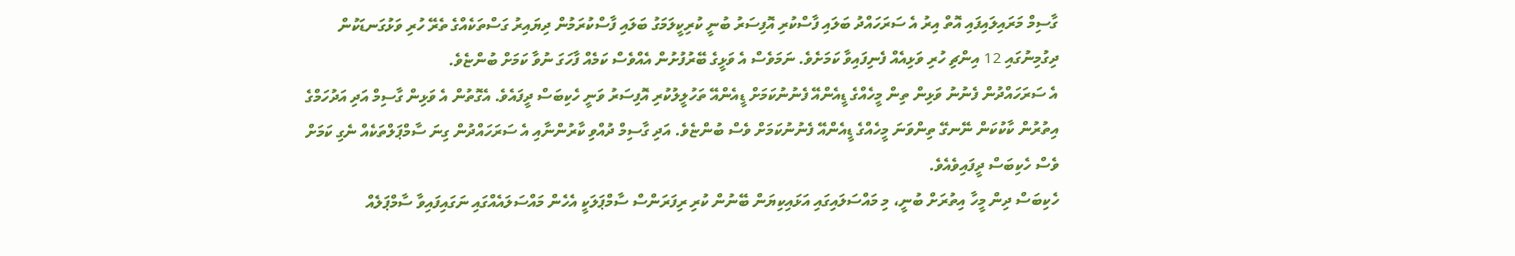ގާސިމް މަރައިލައިފައި އޮތް އިރު އެ ސަރަހައްދު ބަލައި ފާސްކުރި އޮފިސަރު ބުނީ ކުރިކީލަމަގު ބަލައި ފާސްކުރަމުން ދިޔައިރު ގަސްތަކެއްގެ ތެރޭ ހުރި ވަޅުގަނޑަކުން ދިގުމިނުގައި 12 އިންޗި ހުރި ވަޅިއެއް ފެނިފައިވާ ކަމަށެވެ. ނަމަވެސް އެ ވަޅީގެ ބޭރުފުށުން އެއްވެސް ކަމެއް ފާހަގަ ނުވާ ކަމަށް ބުންޏެވެ.
އެ ސަރަހައްދުން ފެނުނު ވަޅިން ތިން މީހެއްގެ ޑީއެންއޭ ފެނުނުކަމަށް ޑީއެންއޭ ތަހުލީލުކުރި އޮފިސަރު ވަނީ ހެކިބަސް ދީފައެވެ. އެގޮތުން އެ ވަޅިން ގާސިމް އަދި އަދުހަމްގެ އިތުރުން ކާކުކަން ނޭނގޭ ތިންވަނަ މީހެއްގެ ޑީއެންއޭ ފެނުނުކަމަށް ވެސް ބުންޏެވެ. އަދި ގާސިމް ދުއްވި ކާރުންނާއި އެ ސަރަހައްދުން ގިނަ ސާމްޕަލްތަކެއް ނެގި ކަމަށް ވެސް ހެކިބަސް ދީފައިވެއެވެ.
ހެކިބަސް ދިން މީހާ އިތުރަށް ބުނީ، މި މައްސަލައިގައި އަޅައިކިޔަން ބޭނުން ކުރި ރިފަރަންސް ސާމްޕަލަކީ އެހެން މައްސަލައެއްގައި ނަގައިފައިވާ ސާމްޕަލެއް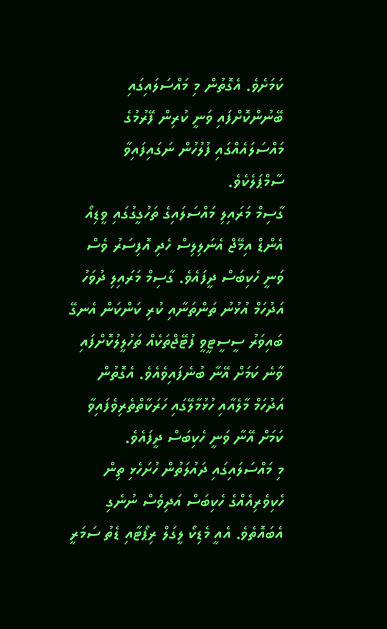ކަމަށެވެ. އެގޮތުން މި މައްސަލައިގައި ބޭނުންކޮށްފައި ވަނީ ކުރިން ފޭރުމުގެ މައްސަލައެއްގައި ފުލުހުން ނަގައިފައިވާ ސާމްޕަލެކެވެ.
ގާސިމް މަރައިލި މައްސަލައިގެ ތަހުގީގުގައި ވީޑިއޯ އެންޑް އިމޭޖް އެނަލިލިސް ހެދި އޮފިސަރު ވެސް ވަނީ ހެކިބަސް ދީފައެވެ. ގާސިމް މަރައިލި ދުވަހު އަދުހަމް އުޅުނު ތަންތަނާއި ކުރި ކަންކަން އެނގޭ ބައިވަރު ސީސީޓީވީ ފުޓޭޖްތަކެއް ތަހުލީލުކޮށްފައި ވާނެ ކަމަށް އޭނާ ބުނެފައިވެއެވެ. އެގޮތުން އަދުހަމް މާލެއާއި ހުޅުމާލޭގައި ހަރަކާތްތެރިވެފައިވާ ކަމަށް އޭނާ ވަނީ ހެކިބަސް ދީފައެވެ.
މި މައްސަލައިގައި ދައުލަތުން ހުށަހެޅި ތިން ހެކިވެރިއެއްގެ ހެކިބަސް އަދިވެސް ނުނެގި އެބައޮތެވެ. އެއީ މެޑިކޯ ލީގަލް ރިޕޯޓާއި ޑެތު ސަމަރީ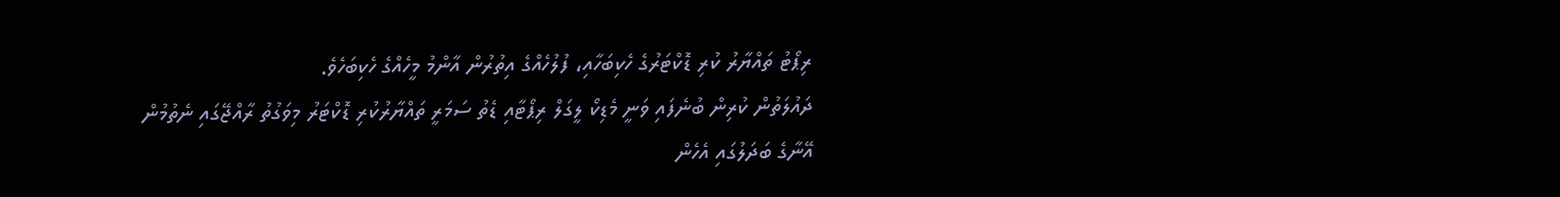ރިޕޯޓު ތައްޔާރު ކުރި ޑޮކްޓަރުގެ ހެކިބަހާއި، ފުލުހެއްގެ އިތުރުން އާންމު މީހެއްގެ ހެކިބަހެވެ.
ދައުލަތުން ކުރިން ބުނެފައި ވަނީ މެޑިކޯ ލީގަލް ރިޕޯޓާއި ޑެތު ސަމަރީ ތައްޔާރުކުރި ޑޮކްޓަރު މިވަގުތު ރާއްޖޭގައި ނެތުމުން އޭނާގެ ބަދަލުގައި އެހެން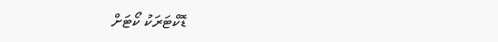ޑޮކްޓަރަކު ކޯޓަށް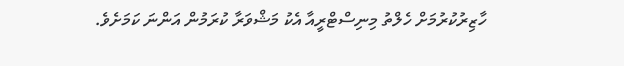ހާޒިރުކުރުމަށް ހެލްތު މިނިސްޓްރީއާ އެކު މަޝްވަރާ ކުރަމުން އަންނަ ކަމަށެވެ.